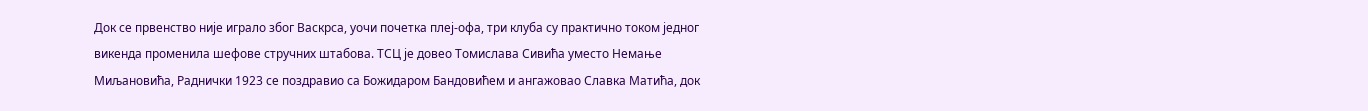Док се првенство није играло због Васкрса, уочи почетка плеј-офа, три клуба су практично током једног викенда променила шефове стручних штабова. ТСЦ је довео Томислава Сивића уместо Немање Миљановића, Раднички 1923 се поздравио са Божидаром Бандовићем и ангажовао Славка Матића, док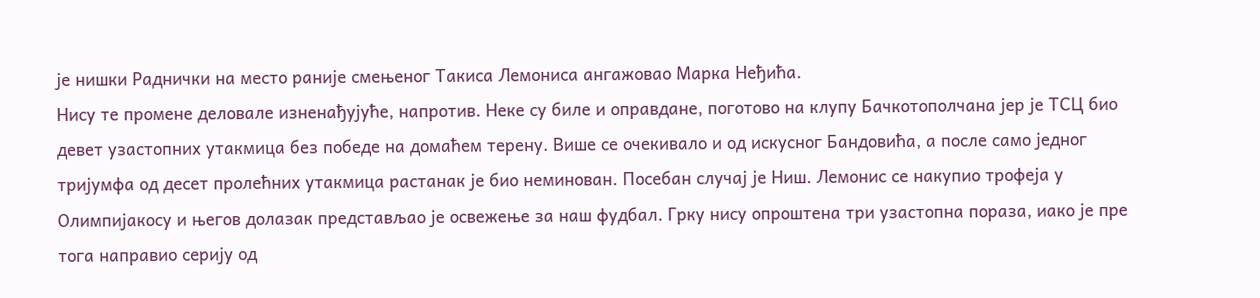је нишки Раднички на место раније смењеног Такиса Лемониса ангажовао Марка Неђића.
Нису те промене деловале изненађујуће, напротив. Неке су биле и оправдане, поготово на клупу Бачкотополчана јер је ТСЦ био девет узастопних утакмица без победе на домаћем терену. Више се очекивало и од искусног Бандовића, а после само једног тријумфа од десет пролећних утакмица растанак је био неминован. Посебан случај је Ниш. Лемонис се накупио трофеја у Олимпијакосу и његов долазак представљао је освежење за наш фудбал. Грку нису опроштена три узастопна пораза, иако је пре тога направио серију од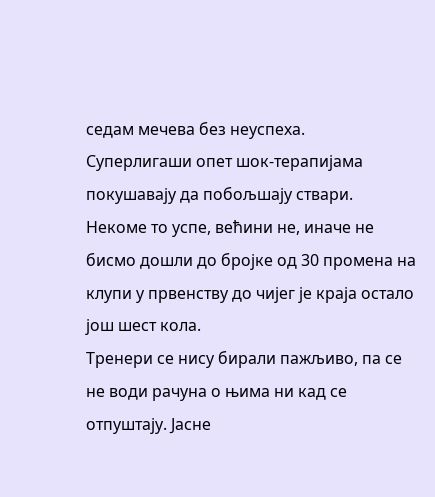седам мечева без неуспеха.
Суперлигаши опет шок-терапијама покушавају да побољшају ствари. Некоме то успе, већини не, иначе не бисмо дошли до бројке од 30 промена на клупи у првенству до чијег је краја остало још шест кола.
Тренери се нису бирали пажљиво, па се не води рачуна о њима ни кад се отпуштају. Јасне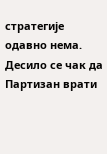стратегије одавно нема. Десило се чак да Партизан врати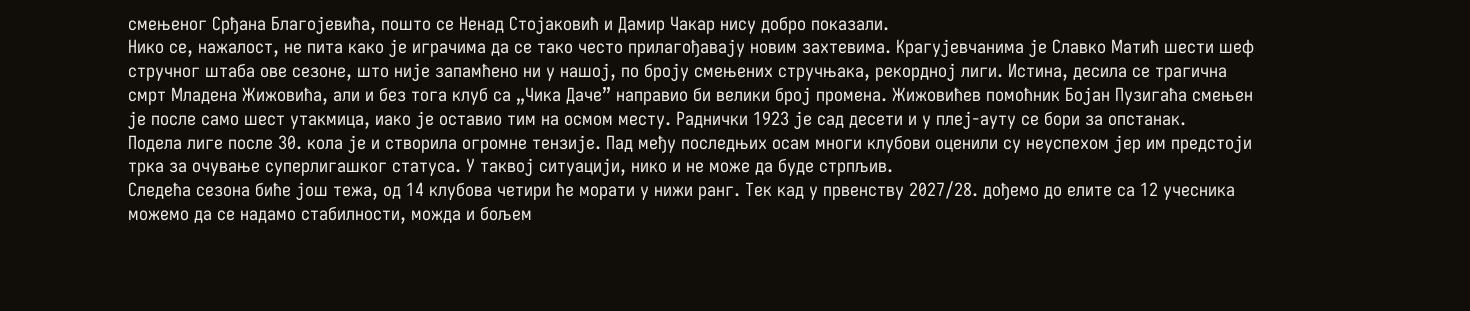смењеног Срђана Благојевића, пошто се Ненад Стојаковић и Дамир Чакар нису добро показали.
Нико се, нажалост, не пита како је играчима да се тако често прилагођавају новим захтевима. Крагујевчанима је Славко Матић шести шеф стручног штаба ове сезоне, што није запамћено ни у нашој, по броју смењених стручњака, рекордној лиги. Истина, десила се трагична смрт Младена Жижовића, али и без тога клуб са „Чика Даче” направио би велики број промена. Жижовићев помоћник Бојан Пузигаћа смењен је после само шест утакмица, иако је оставио тим на осмом месту. Раднички 1923 је сад десети и у плеј-ауту се бори за опстанак.
Подела лиге после 30. кола је и створила огромне тензије. Пад међу последњих осам многи клубови оценили су неуспехом јер им предстоји трка за очување суперлигашког статуса. У таквој ситуацији, нико и не може да буде стрпљив.
Следећа сезона биће још тежа, од 14 клубова четири ће морати у нижи ранг. Тек кад у првенству 2027/28. дођемо до елите са 12 учесника можемо да се надамо стабилности, можда и бољем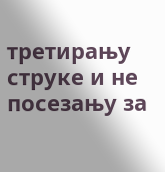третирању струке и не посезању за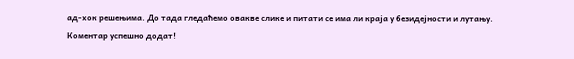ад-хок решењима. До тада гледаћемо овакве слике и питати се има ли краја у безидејности и лутању.
Комeнтар успeшно додат!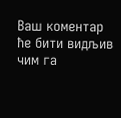Ваш комeнтар ћe бити видљив чим га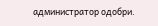администратор одобри.